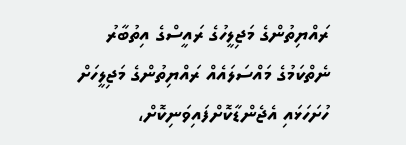ރައްޔިތުންގެ މަޖިލީހުގެ ރައީސްގެ އިތުބާރު ނެތްކަމުގެ މައްސަލައެއް ރައްޔިތުންގެ މަޖިލީހަށް ހުށަހަޅައި އެޖެންޑާކޮށްފައިވަނިކޮށް،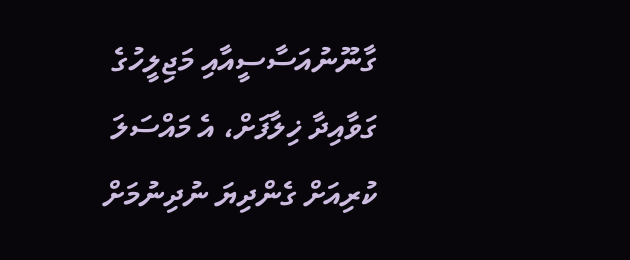ގާނޫނުއަސާސީއާއި މަޖިލީހުގެ ގަވާއިދާ ޚިލާފަށް، އެ މައްސަލަ ކުރިއަށް ގެންދިޔަ ނުދިނުމަށް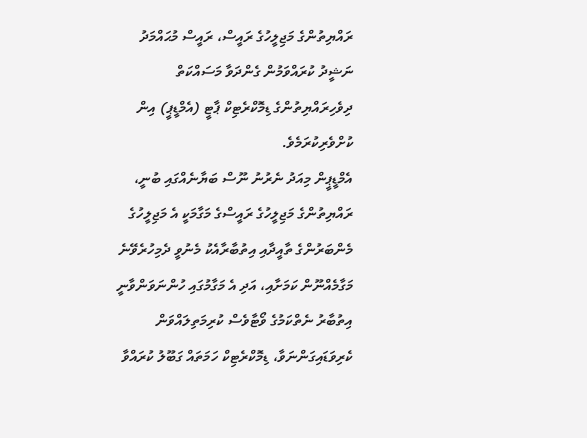ރައްޔިތުންގެ މަޖިލީހުގެ ރައީސް، ރައީސް މުޙައްމަދު ނަޝީދު ކުރައްވަމުން ގެންދަވާ މަސައްކަތް ދިވެހިރައްޔިތުންގެ ޑިމޮކްރެޓިކް ޕާޓީ (އެމްޑީޕީ) އިން ކުށްވެރިކުރަމެވެ.
އެމްޑީޕީން މިއަދު ނެރުނު ނޫސް ބަޔާނެއްގައި ބުނީ، ރައްޔިތުންގެ މަޖިލީހުގެ ރައީސްގެ މަގާމަކީ އެ މަޖިލީހުގެ މެންބަރުންގެ ތާއީދާއި އިތުބާރާއެކު މެނުވީ ދެމިހުރެވޭނެ މަގާމެއްނޫން ކަމަށާއި، އަދި އެ މަގާމުގައި ހުންނަވަންވާނީ އިތުބާރު ނެތްކަމުގެ ވޯޓާވެސް ކުރިމަތިލައްވަން ކެރިވަޑައިގަންނަވާ، ޑިމޮކްރެޓިކް ހަމަތައް ގަބޫލު ކުރައްވާ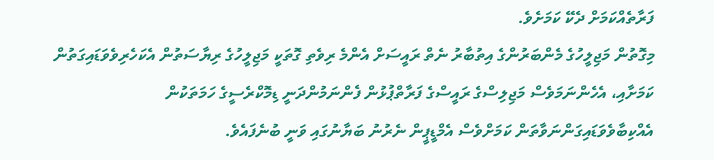ފަރާތެއްކަމަށް ދެކޭ ކަމަށެވެ.
މިގޮތުން މަޖިލީހުގެ މެންބަރުންގެ އިތުބާރު ނެތް ރައީސަށް އެންމެ ރިވެތި ގޮތަކީ މަޖިލީހުގެ ރިޔާސަތުން އެކަހެރިވެވަޑައިގަތުން ކަމަށާއި، އެހެންނަމަވެސް މަޖިލިސްގެ ރައީސްގެ ފަރާތްޕުޅުން ފެންނަމުންދަނީ ޑިމޮކްރެސީގެ ހަމަތަކުން އެއްކިބާވެވަޑައިގަންނަވާތަން ކަމަށްވެސް އެމްޑީޕީން ނެރުނު ބަޔާނުގައި ވަނީ ބުނެފައެވެ.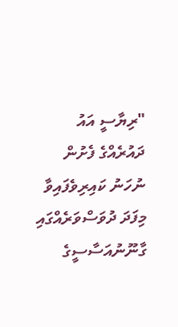"ރިޔާސީ އައު ދައުރެއްގެ ފެށުން ނުހަނު ކައިރިވެފައިވާ މިފަދަ ދުވަސްވަރެއްގައި ގާނޫނުއަސާސީގެ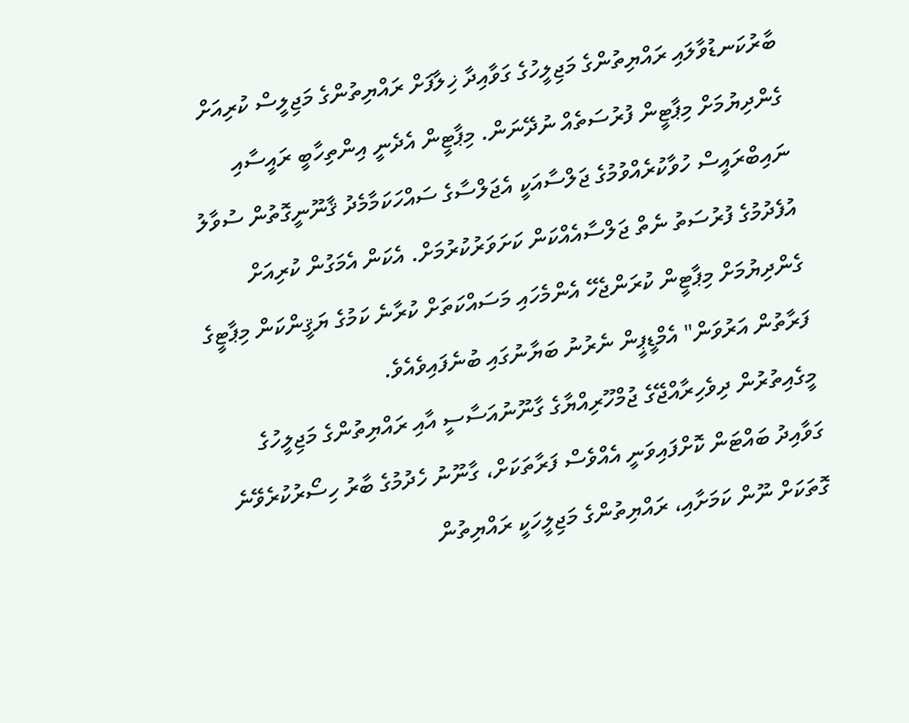ބާރުކަނޑުވާލައި ރައްޔިތުންގެ މަޖިލީހުގެ ގަވާއިދާ ޚިލާފަށް ރައްޔިތުންގެ މަޖިލީސް ކުރިއަށް ގެންދިޔުމަށް މިޕާޓީން ފުރުސަތެއް ނުދޭނަން. މިޕާޓީން އެދެނީ އިންތިހާބީ ރައީސާއި ނައިބްރައީސް ހުވާކުރެއްވުމުގެ ޖަލްސާއަކީ އެޖަލްސާގެ ސައްހަކަމާމެދު ޤާނޫނީގޮތުން ސުވާލު އުފެދުމުގެ ފުރުސަތު ނެތް ޖަލްސާއެއްކަން ކަށަވަރުކުރުމަށް. އެކަން އެމަގުން ކުރިއަށް ގެންދިޔުމަށް މިޕާޓީން ކުރަންޖެހޭ އެންމެހައި މަސައްކަތަށް ކުރާނެ ކަމުގެ ޔަޤީންކަން މިޕާޓީގެ ފަރާތުން އަރުވަން" އެމްޑީޕީން ނެރުނު ބަޔާނުގައި ބުނެފައިވެއެވެ.
މީގެއިތުރުން ދިވެހިރާއްޖޭގެ ޖުމްހޫރިއްޔާގެ ގާނޫނުއަސާސީ އާއި ރައްޔިތުންގެ މަޖިލީހުގެ ގަވާއިދު ބައްޓަން ކޮށްފައިވަނީ އެއްވެސް ފަރާތަކަށް، ގާނޫނު ހެދުމުގެ ބާރު ހިސޯރުކުރެވޭނެ ގޮތަކަށް ނޫން ކަމަށާއި، ރައްޔިތުންގެ މަޖިލީހަކީ ރައްޔިތުން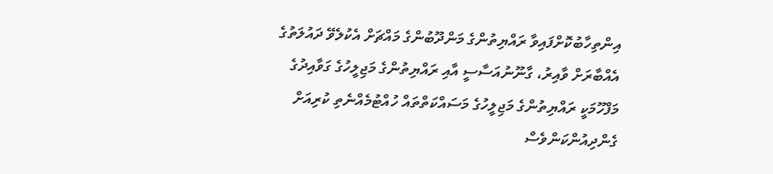އިންތިހާބުކޮށްފައިވާ ރައްޔިތުންގެ މަންދޫބުންގެ މައްޗަށް އެކުލެވޭ ދައުލަތުގެ އެއްބާރަށް ވާއިރު، ގާނޫނުއަސާސީ އާއި ރައްޔިތުންގެ މަޖިލީހުގެ ގަވާއިދުގެ މަފްހޫމަކީ ރައްޔިތުންގެ މަޖިލީހުގެ މަސައްކަތްތައް ހުއްޓުމެއްނެތި ކުރިއަށް ގެންދިއުންކަންވެސް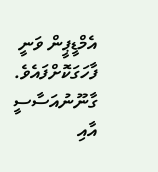އެމްޑީޕީން ވަނީ ފާހަގަކޮށްފައެވެ.
ގާނޫނުއަސާސީ އާއި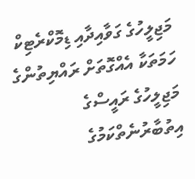މަޖިލީހުގެ ގަވާއިދާއި ޑިމޮކްރެޓިކް ހަމަތަކާ އެއްގޮތަށް ރައްޔިތުންގެ މަޖިލީހުގެ ރައީސްގެ އިތުބާރުނެތްކަމުގެ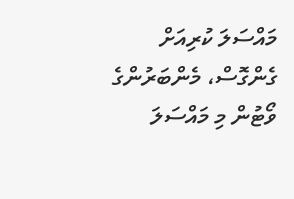މައްސަލަ ކުރިއަށް ގެންގޮސް، މެންބަރުންގެ ވޯޓުން މި މައްސަލަ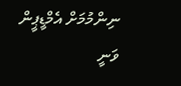ނިންމުމަށް އެމްޑީޕީން ވަނީ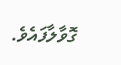ގޮވާލާފައެވެ.